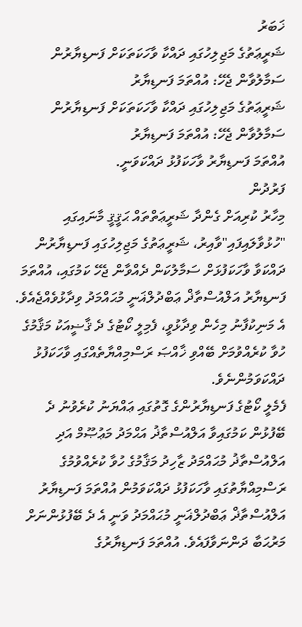ޚަބަރު
ޝަރީޢަތުގެ މަޖިލިހުގައި ދައްކާ ވާހަކަތަކަށް ފަނޑިޔާރުން ސަމާލުވާން ޖެހޭ: އުއްތަމަ ފަނޑިޔާރު
ޝަރީޢަތުގެ މަޖިލިހުގައި ދައްކާ ވާހަކަތަކަށް ފަނޑިޔާރުން ސަމާލުވާން ޖެހޭ: އުއްތަމަ ފަނޑިޔާރު
އުއްތަމަ ފަނޑިޔާރު ވާހަކަފުޅު ދައްކަވަނީ.
ފަރުދުން
މިހާރު ކުރިއަށް ގެންދާ ޝަރީޢަތްތައް ޙަޤީޤީ މާނައިގައި "ހުޅުވާލައިފައި"ވާއިރު، ޝަރީޢަތުގެ މަޖިލިހުގައި ފަނޑިޔާރުން ދައްކަވާ ވާހަކަފުޅަށް ސަމާލުކަން ދެއްވާން ޖެހޭ ކަމުގައި، އުއްތަމަ ފަނޑިޔާރު އަލްއުސްތާޛް ޢަބްދުލްޣަނީ މުޙައްމަދު ވިދާޅުވެއްޖެއެވެ. އެ މަނިކުފާނު މިހެން ވިދާޅުވީ، ފެމިލީ ކޯޓުގެ ދެ ޤާޟީއަކު މަޤާމުގެ ހުވާ ކުރެއްވުމަށް ބޭއްވި ޚާއްޞަ ރަސްމިއްޔާތެއްގައި ވާހަކަފުޅު ދައްކަވަމުންނެވެ.
ފެމެލީ ކޯޓުގެ ފަނޑިޔާރުންގެ ގޮތުގައި ޢައްޔަނު ކުރެވުނު ދެ ބޭފުޅުން ކަމުގައިވާ އަލްއުސްތާޛު އަޙްމަދު މަޢުޞޫމް އަދި އަލްއުސްތާޛު މުޙައްމަދު ޒާހިދު މަޤާމުގެ ހުވާ ކުރެއްވުމުގެ ރަސްމިއްޔާތުގައި ވާހަކަފުޅު ދައްކަވަމުން އުއްތަމަ ފަނޑިޔާރު އަލްއުސްތާޛް ޢަބްދުލްޣަނީ މުޙައްމަދު ވަނީ އެ ދެ ބޭފުޅުންނަށް މަރުޙަބާ ދަންނަވާފައެވެ. އުއްތަމަ ފަނޑިޔާރުގެ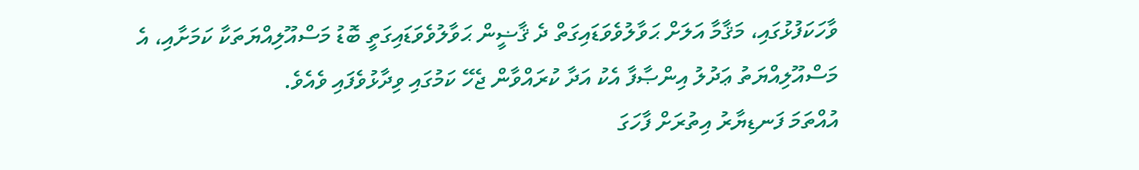ވާހަކަފުޅުގައި، މަޤާމާ އަލަށް ޙަވާލުވެވަޑައިގަތް ދެ ޤާޟީން ޙަވާލުވެވަޑައިގަތީ ބޮޑު މަސްއޫލިއްޔަތަކާ ކަމަށާއި، އެ މަސްއޫލިއްޔަތު ޢަދުލު އިންޞާފާ އެކު އަދާ ކުރައްވާން ޖެހޭ ކަމުގައި ވިދާޅުވެފައި ވެއެވެ.
އުއްތަމަ ފަނޑިޔާރު އިތުރަށް ފާހަގަ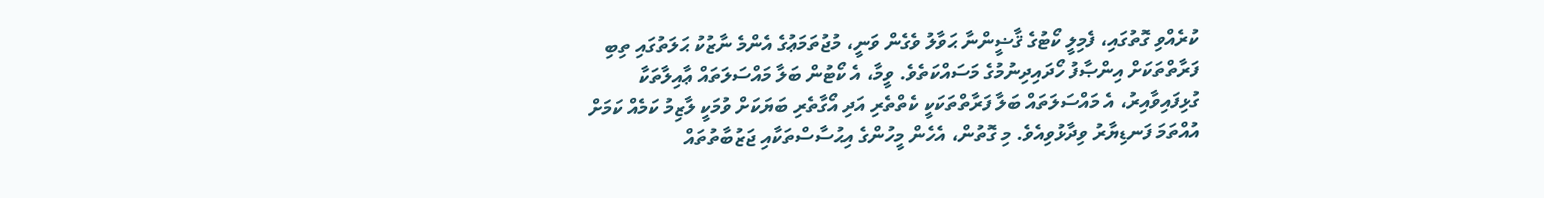ކުރެއްވި ގޮތުގައި، ފެމިލީ ކޯޓުގެ ޤާޟީންނާ ޙަވާލު ވެގެން ވަނީ، މުޖުތަމަޢުގެ އެންމެ ނާޒުކު ޙަލަތުގައި ތިބި ފަރާތްތަކަށް އިންޞާފު ހޯދައިދިނުމުގެ މަސައްކަތެވެ. ވީމާ، އެ ކޯޓުން ބަލާ މައްސަލަތައް ޢާއިލާތަކާ ގުޅިފައިވާއިރު، އެ މައްސަލަތައް ބަލާ ފަރާތްތަކަކީ ކެތްތެރި އަދި އޯގާތެރި ބަޔަކަށް ވުމަކީ ލާޒިމު ކަމެއް ކަމަށް އުއްތަމަ ފަނޑިޔާރު ވިދާޅުވިއެވެ. މި ގޮތުން، އެހެން މީހުންގެ އިޙުސާސްތަކާއި ޖަޒުބާތުތައް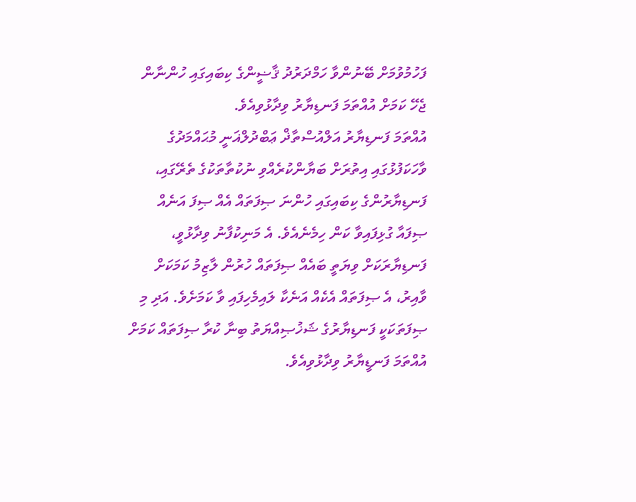ފަހުމުވުމަށް ބޭނުންވާ ހަމްދަރުދު ޤާޟީންގެ ކިބައިގައި ހުންނާން ޖެހޭ ކަމަށް އުއްތަމަ ފަނޑިޔާރު ވިދާޅުވިއެވެ.
އުއްތަމަ ފަނޑިޔާރު އަލްއުސްތާޛް ޢަބްދުލްޣަނީ މުޙައްމަދުގެ ވާހަކަފުޅުގައި އިތުރަށް ބަޔާންކުރެއްވި ނުކުތާތަކުގެ ތެރޭގައި، ފަނޑިޔާރުންގެ ކިބައިގައި ހުންނަ ޞިފަތައް އެއް ޞިފަ އަނެއް ޞިފައާ ގުޅިފައިވާ ކަން ހިމެނެއެވެ. އެ މަނިކުފާނު ވިދާޅުވީ، ފަނޑިޔާރަކަށް ވިޔަތީ ބައެއް ޞިފަތައް ހުރުން ލާޒިމު ކަމަކަށް ވާއިރު، އެ ޞިފަތައް އެކެއް އަނެކާ ލައިމެހިފައި ވާ ކަމަށެވެ. އަދި މި ޞިފަތަކަކީ ފަނޑިޔާރުގެ ޝަޚުޞިއްޔަތު ބިނާ ކުރާ ޞިފަތައް ކަމަށް އުއްތަމަ ފަނޑީޔާރު ވިދާޅުވިއެވެ.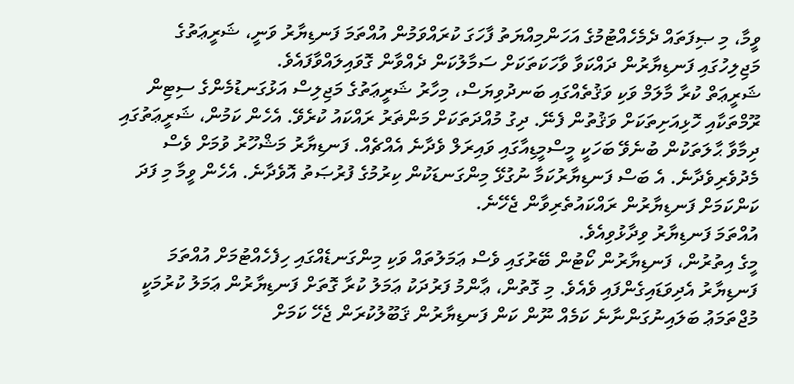ވީމާ، މި ޞިފަތައް ދެމެހެއްޓުމުގެ އަހަންމިއްޔަތު ފާހަގަ ކުރައްވަމުން އުއްތަމަ ފަނޑިޔާރު ވަނީ، ޝަރީޢަތުގެ މަޖިލިހުގައި ފަނޑިޔާރުން ދައްކަވާ ވާހަކަތަކަށް ސަމާލުކަން ދެއްވާން ގޮވައިލައްވާފައެވެ.
ޝަރީޢަތް ކުރާ މާލަމް ވަކި ވަޤުތެއްގައި ބަނދުވިޔަސް، މިހާރު ޝަރީޢަތުގެ މަޖިލިސް އަޅުގަނޑުމެންގެ ސިޓިން ރޫމްތަކާއި ހޮޅިއަށިތަކަށް ވަޤުތުން ފެނޭ. ދިގު މުއްދަތަކަށް މަންޡަރު ރައްކައު ކުރެވޭ. އެހެން ކަމުން، ޝަރީޢަތުގައި ދިމާވާ ޙާލަތަކުން ބުނެވޭ ބަހަކީ މީސްމީޑިއާގައި ވައިރަލް ވެދާނެ އެއްޗެއް. ފަނޑިޔާރު މަޝްހޫރު ވުމަށް ވެސް މެދުވެރިވެދާނެ. އެ ބަސް ފަނޑިޔާރުކަމާ ނުގުޅޭ މިންގަނޑަކުން ކިރުމުގެ ފުރުޞަތު އޮވެދާނެ. އެހެން ވީމާ މި ފަދަ ކަންކަމަށް ފަނޑިޔާރުން ރައްކައުތެރިވާން ޖެހޭނެ.
އުއްތަމަ ފަނޑިޔާރު ވިދާޅުވިއެވެ.
މީގެ އިތުރުން، ފަނޑިޔާރުން ކޯޓުން ބޭރުގައި ވެސް ޢަމަލުތައް ވަކި މިންގަނޑެއްގައި ހިފެހެއްޓުމަށް އުއްތަމަ ފަނޑިޔާރު އެދިވަޑައިގެންފައި ވެއެވެ. މި ގޮތުން، ޢާންމު ފަރުދަކު ޢަމަލު ކުރާ ގޮތަށް ފަނޑިޔާރުން ޢަމަލު ކުރުމަކީ މުޖްތަމަޢު ބަލައިނުގަންނާނެ ކަމެއް ނޫން ކަން ފަނޑިޔާރުން ޤަބޫލުކުރަން ޖެހޭ ކަމަށް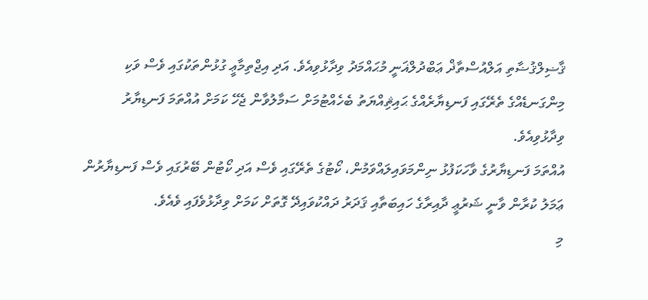ޤާޟިލްޤުޟާތި އަލްއުސްތާޛް ޢަބްދުލްޣަނީ މުޙައްމަދު ވިދާޅުވިއެވެ. އަދި އިޖްތިމާޢީ ގުޅުންތަކުގައި ވެސް ވަކި މިންގަނޑެއްގެ ތެރޭގައި ފަނޑިޔާރެއްގެ ޙައިޘިއްޔަތު ބެހެއްޓުމަށް ސަމާލުވާން ޖެހޭ ކަމަށް އުއްތަމަ ފަނޑިޔާރު ވިދާޅުވިއެވެ.
އުއްތަމަ ފަނޑިޔާރުގެ ވާހަކަފުޅު ނިންމަވައިލައްވަމުން، ކޯޓުގެ ތެރޭގައި ވެސް އަދި ކޯޓުން ބޭރުގައި ވެސް ފަނޑިޔާރުން ޢަމަލު ކުރާން ވާނީ ޝަރުޢީ ދާއިރާގެ ހައިބަތާއި ޤަދަރު ދައްކުވައިދޭ ގޮތަށް ކަމަށް ވިދާޅުވެފައި ވެއެވެ.
މި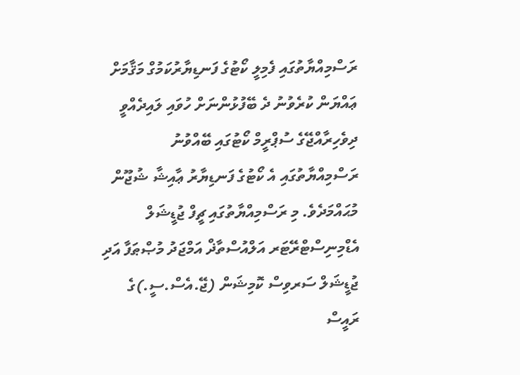ރަސްމިއްޔާތުގައި ފެމިލީ ކޯޓުގެ ފަނޑިޔާރުކަމުގް މަޤާމަށް ޢައްޔަން ކުރެވުނު ދެ ބޭފުޅުންނަށް ހުވައި ލައިދެއްވީ ދިވެހިރާއްޖޭގެ ސުޕްރީމް ކޯޓުގައި ބޭއްވުނު ރަސްމިއްޔާތުގައި އެ ކޯޓުގެ ފަނޑިޔާރު ޢާއިޝާ ޝުޖޫން މުޙައްމަދެވެ. މި ރަސްމިއްޔާތުގައި ޗީފް ޖުޑީޝަލް އެޑްމިނިސްޓްރޭޓަރ އަލްއުސްތާޛް އަމްޖަދު މުޞްޠަފާ އަދި ޖުޑީޝަލް ސަރވިސް ކޮމިޝަން (ޖޭ.އެސް.ސީ.)ގެ ރައީސް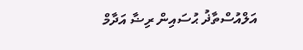އަލްއުސްތާޛު ޙުސައިން ރިޟާ އަދާމް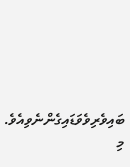ބައިވެރިވެވަޑައިގެންނެވިއެވެ.
މި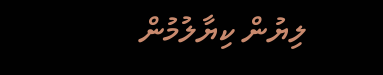ލިޔުން ކިޔާލުމުން